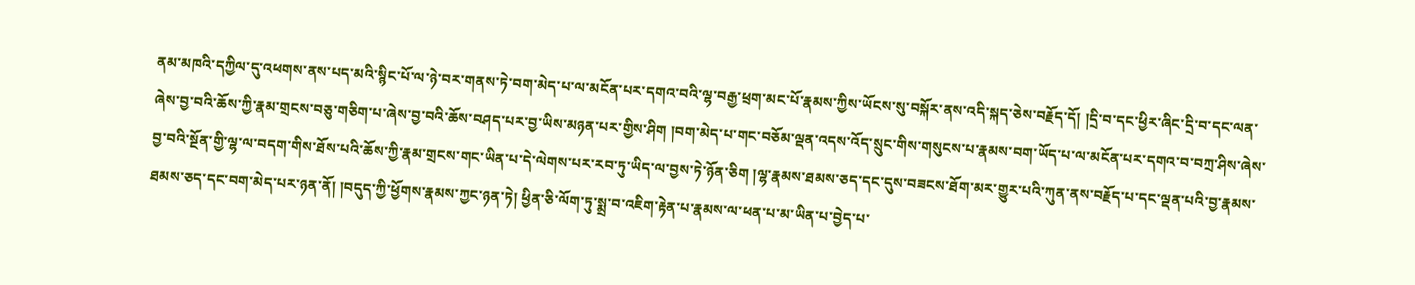ནམ་མཁའི་དཀྱིལ་དུ་འཕགས་ནས་པད་མའི་སྙིང་པོ་ལ་ཉེ་བར་གནས་ཏེ་བག་མེད་པ་ལ་མངོན་པར་དགའ་བའི་ལྷ་བརྒྱ་ཕྲག་མང་པོ་རྣམས་ཀྱིས་ཡོངས་སུ་བསྐོར་ནས་འདི་སྐད་ཅེས་བརྗོད་དོ། །དྲི་བ་དང་ཕྱིར་ཞིང་དྲི་བ་དང་ལན་ཞེས་བྱ་བའི་ཆོས་ཀྱི་རྣམ་གྲངས་བཅུ་གཅིག་པ་ཞེས་བྱ་བའི་ཆོས་བཤད་པར་བྱ་ཡིས་མཉན་པར་གྱིས་ཤིག །བག་མེད་པ་གང་བཅོམ་ལྡན་འདས་འོད་སྲུང་གིས་གསུངས་པ་རྣམས་བག་ཡོད་པ་ལ་མངོན་པར་དགའ་བ་བཀྲ་ཤིས་ཞེས་བྱ་བའི་སྔོན་གྱི་ལྷ་ལ་བདག་གིས་ཐོས་པའི་ཆོས་ཀྱི་རྣམ་གྲངས་གང་ཡིན་པ་དེ་ལེགས་པར་རབ་ཏུ་ཡིད་ལ་བྱས་ཏེ་ཉོན་ཅིག །ལྷ་རྣམས་ཐམས་ཅད་དང་དུས་བཟངས་ཐོག་མར་གྱུར་པའི་ཀུན་ནས་བརྗོད་པ་དང་ལྡན་པའི་བྱ་རྣམས་ཐམས་ཅད་དང་བག་མེད་པར་ཉན་ནོ། །བདུད་ཀྱི་ཕྱོགས་རྣམས་ཀྱང་ཉན་ཏེ། ཕྱིན་ཅི་ལོག་ཏུ་སྨྲ་བ་འཇིག་རྟེན་པ་རྣམས་ལ་ཕན་པ་མ་ཡིན་པ་བྱེད་པ་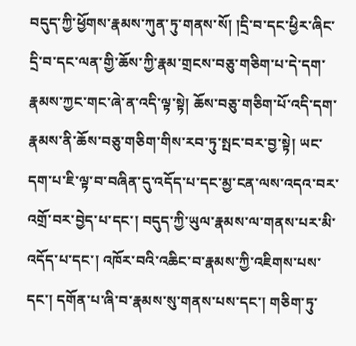བདུད་ཀྱི་ཕྱོགས་རྣམས་ཀུན་ཏུ་གནས་སོ། །དྲི་བ་དང་ཕྱིར་ཞིང་དྲི་བ་དང་ལན་གྱི་ཆོས་ཀྱི་རྣམ་གྲངས་བཅུ་གཅིག་པ་དེ་དག་རྣམས་ཀྱང་གང་ཞེ་ན་འདི་ལྟ་སྟེ། ཆོས་བཅུ་གཅིག་པོ་འདི་དག་རྣམས་ནི་ཆོས་བཅུ་གཅིག་གིས་རབ་ཏུ་སྤང་བར་བྱ་སྟེ། ཡང་དག་པ་ཇི་ལྟ་བ་བཞིན་དུ་འདོད་པ་དང་མྱ་ངན་ལས་འདའ་བར་འགྲོ་བར་བྱེད་པ་དང་། བདུད་ཀྱི་ཡུལ་རྣམས་ལ་གནས་པར་མི་འདོད་པ་དང་། འཁོར་བའི་འཆིང་བ་རྣམས་ཀྱི་འཇིགས་པས་དང་། དགོན་པ་ཞི་བ་རྣམས་སུ་གནས་པས་དང་། གཅིག་ཏུ་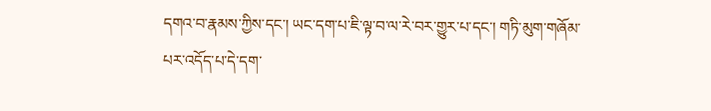དགའ་བ་རྣམས་ཀྱིས་དང་། ཡང་དག་པ་ཇི་ལྟ་བ་ལ་རེ་བར་གྱུར་པ་དང་། གཏི་མུག་གཞོམ་པར་འདོད་པ་དེ་དག་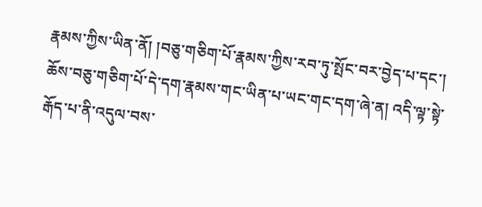རྣམས་ཀྱིས་ཡིན་ནོ། །བཅུ་གཅིག་པོ་རྣམས་ཀྱིས་རབ་ཏུ་སྤོང་བར་བྱེད་པ་དང་། ཆོས་བཅུ་གཅིག་པོ་དེ་དག་རྣམས་གང་ཡིན་པ་ཡང་གང་དག་ཞེ་ན། འདི་ལྟ་སྟེ་རྒོད་པ་ནི་འདུལ་བས་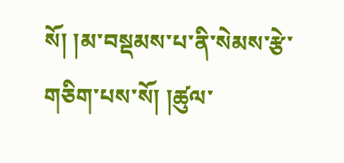སོ། །མ་བསྡམས་པ་ནི་སེམས་རྩེ་གཅིག་པས་སོ། །ཚུལ་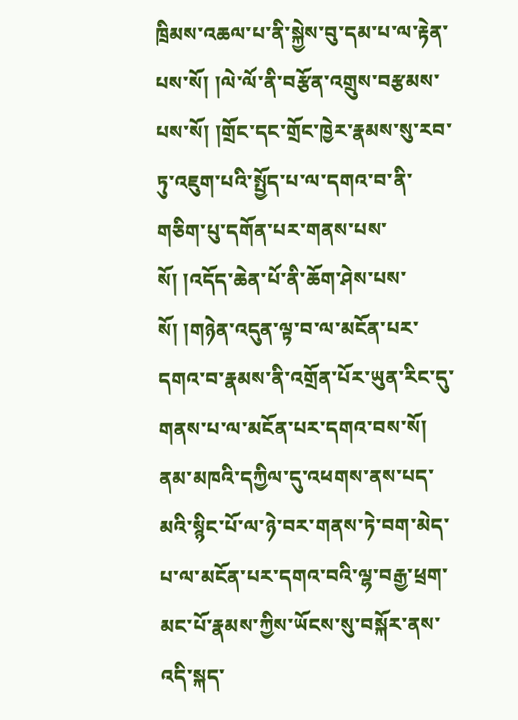ཁྲིམས་འཆལ་པ་ནི་སྐྱེས་བུ་དམ་པ་ལ་རྟེན་པས་སོ། །ལེ་ལོ་ནི་བརྩོན་འགྲུས་བརྩམས་པས་སོ། །གྲོང་དང་གྲོང་ཁྱེར་རྣམས་སུ་རབ་ཏུ་འཇུག་པའི་སྤྱོད་པ་ལ་དགའ་བ་ནི་གཅིག་པུ་དགོན་པར་གནས་པས་སོ། །འདོད་ཆེན་པོ་ནི་ཆོག་ཤེས་པས་སོ། །གཉེན་འདུན་ལྟ་བ་ལ་མངོན་པར་དགའ་བ་རྣམས་ནི་འགྲོན་པོར་ཡུན་རིང་དུ་གནས་པ་ལ་མངོན་པར་དགའ་བས་སོ།
ནམ་མཁའི་དཀྱིལ་དུ་འཕགས་ནས་པད་མའི་སྙིང་པོ་ལ་ཉེ་བར་གནས་ཏེ་བག་མེད་པ་ལ་མངོན་པར་དགའ་བའི་ལྷ་བརྒྱ་ཕྲག་མང་པོ་རྣམས་ཀྱིས་ཡོངས་སུ་བསྐོར་ནས་འདི་སྐད་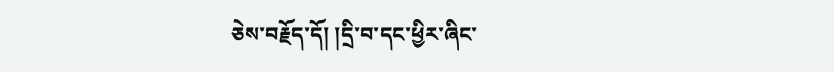ཅེས་བརྗོད་དོ། །དྲི་བ་དང་ཕྱིར་ཞིང་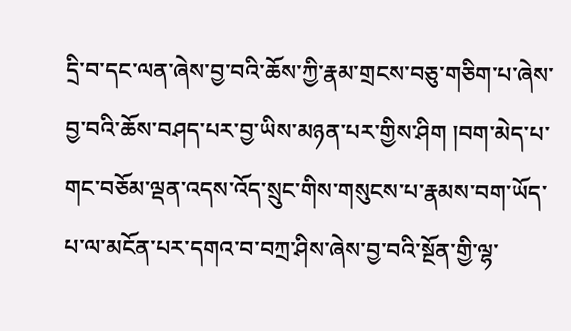དྲི་བ་དང་ལན་ཞེས་བྱ་བའི་ཆོས་ཀྱི་རྣམ་གྲངས་བཅུ་གཅིག་པ་ཞེས་བྱ་བའི་ཆོས་བཤད་པར་བྱ་ཡིས་མཉན་པར་གྱིས་ཤིག །བག་མེད་པ་གང་བཅོམ་ལྡན་འདས་འོད་སྲུང་གིས་གསུངས་པ་རྣམས་བག་ཡོད་པ་ལ་མངོན་པར་དགའ་བ་བཀྲ་ཤིས་ཞེས་བྱ་བའི་སྔོན་གྱི་ལྷ་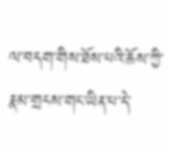ལ་བདག་གིས་ཐོས་པའི་ཆོས་ཀྱི་རྣམ་གྲངས་གང་ཡིན་པ་དེ་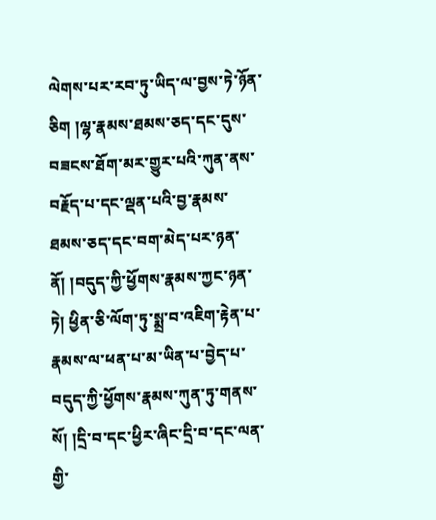ལེགས་པར་རབ་ཏུ་ཡིད་ལ་བྱས་ཏེ་ཉོན་ཅིག །ལྷ་རྣམས་ཐམས་ཅད་དང་དུས་བཟངས་ཐོག་མར་གྱུར་པའི་ཀུན་ནས་བརྗོད་པ་དང་ལྡན་པའི་བྱ་རྣམས་ཐམས་ཅད་དང་བག་མེད་པར་ཉན་ནོ། །བདུད་ཀྱི་ཕྱོགས་རྣམས་ཀྱང་ཉན་ཏེ། ཕྱིན་ཅི་ལོག་ཏུ་སྨྲ་བ་འཇིག་རྟེན་པ་རྣམས་ལ་ཕན་པ་མ་ཡིན་པ་བྱེད་པ་བདུད་ཀྱི་ཕྱོགས་རྣམས་ཀུན་ཏུ་གནས་སོ། །དྲི་བ་དང་ཕྱིར་ཞིང་དྲི་བ་དང་ལན་གྱི་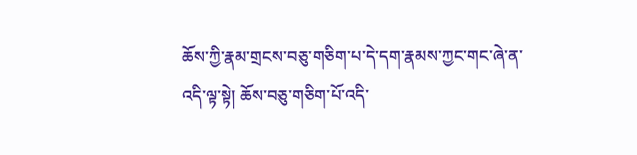ཆོས་ཀྱི་རྣམ་གྲངས་བཅུ་གཅིག་པ་དེ་དག་རྣམས་ཀྱང་གང་ཞེ་ན་འདི་ལྟ་སྟེ། ཆོས་བཅུ་གཅིག་པོ་འདི་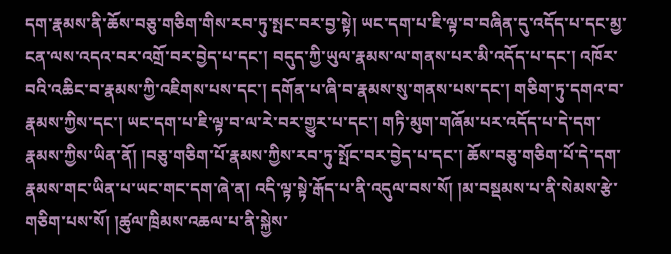དག་རྣམས་ནི་ཆོས་བཅུ་གཅིག་གིས་རབ་ཏུ་སྤང་བར་བྱ་སྟེ། ཡང་དག་པ་ཇི་ལྟ་བ་བཞིན་དུ་འདོད་པ་དང་མྱ་ངན་ལས་འདའ་བར་འགྲོ་བར་བྱེད་པ་དང་། བདུད་ཀྱི་ཡུལ་རྣམས་ལ་གནས་པར་མི་འདོད་པ་དང་། འཁོར་བའི་འཆིང་བ་རྣམས་ཀྱི་འཇིགས་པས་དང་། དགོན་པ་ཞི་བ་རྣམས་སུ་གནས་པས་དང་། གཅིག་ཏུ་དགའ་བ་རྣམས་ཀྱིས་དང་། ཡང་དག་པ་ཇི་ལྟ་བ་ལ་རེ་བར་གྱུར་པ་དང་། གཏི་མུག་གཞོམ་པར་འདོད་པ་དེ་དག་རྣམས་ཀྱིས་ཡིན་ནོ། །བཅུ་གཅིག་པོ་རྣམས་ཀྱིས་རབ་ཏུ་སྤོང་བར་བྱེད་པ་དང་། ཆོས་བཅུ་གཅིག་པོ་དེ་དག་རྣམས་གང་ཡིན་པ་ཡང་གང་དག་ཞེ་ན། འདི་ལྟ་སྟེ་རྒོད་པ་ནི་འདུལ་བས་སོ། །མ་བསྡམས་པ་ནི་སེམས་རྩེ་གཅིག་པས་སོ། །ཚུལ་ཁྲིམས་འཆལ་པ་ནི་སྐྱེས་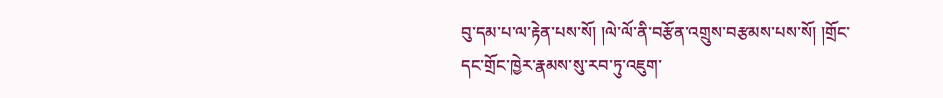བུ་དམ་པ་ལ་རྟེན་པས་སོ། །ལེ་ལོ་ནི་བརྩོན་འགྲུས་བརྩམས་པས་སོ། །གྲོང་དང་གྲོང་ཁྱེར་རྣམས་སུ་རབ་ཏུ་འཇུག་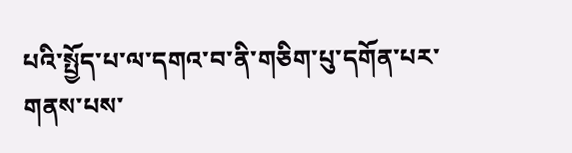པའི་སྤྱོད་པ་ལ་དགའ་བ་ནི་གཅིག་པུ་དགོན་པར་གནས་པས་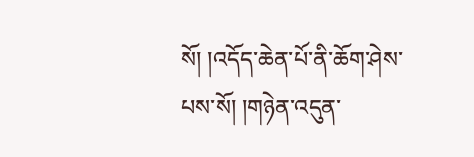སོ། །འདོད་ཆེན་པོ་ནི་ཆོག་ཤེས་པས་སོ། །གཉེན་འདུན་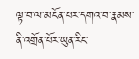ལྟ་བ་ལ་མངོན་པར་དགའ་བ་རྣམས་ནི་འགྲོན་པོར་ཡུན་རིང་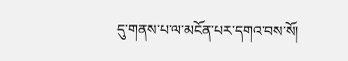དུ་གནས་པ་ལ་མངོན་པར་དགའ་བས་སོ།